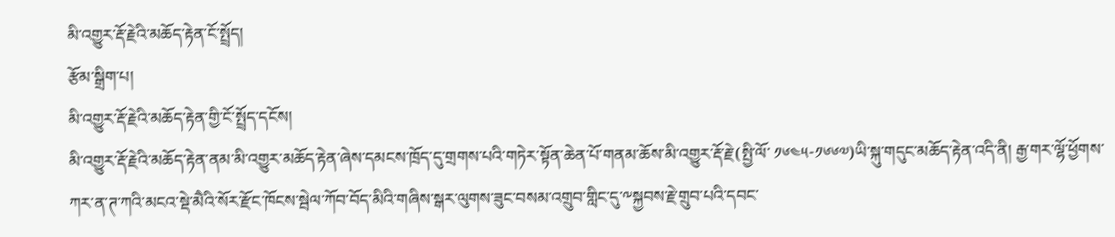མི་འགྱུར་རྡོ་རྗེའི་མཆོད་རྟེན་ངོ་སྤྲོད།
རྩོམ་སྒྲིག་པ།
མི་འགྱུར་རྡོ་རྗེའི་མཆོད་རྟེན་གྱི་ངོ་སྤྲོད་དངོས།
མི་འགྱུར་རྡོ་རྗེའི་མཆོད་རྟེན་ནམ་མི་འགྱུར་མཆོད་རྟེན་ཞེས་དམངས་ཁྲོད་དུ་གྲགས་པའི་གཏེར་སྟོན་ཆེན་པོ་གནམ་ཆོས་མི་འགྱུར་རྡོ་རྗེ་(སྤྱི་ལོ་ ༡༦༤༥-༡༦༦༧)ཡི་སྐུ་གདུང་མཆོད་རྟེན་འདི་ནི། རྒྱ་གར་ལྷོ་ཕྱོགས་ཀར་ན་ཊ་ཀའི་མངའ་སྡེ་མཻའི་སོར་རྫོང་ཁོངས་སྦེལ་ཀོབ་བོད་མིའི་གཞིས་སྒར་ལུགས་ཟུང་བསམ་འགྲུབ་གླིང་དུ་༸སྐྱབས་རྗེ་གྲུབ་པའི་དབང་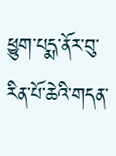ཕྱུག་པདྨ་ནོར་བུ་རིན་པོ་ཆེའི་གདན་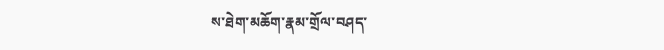ས་ཐེག་མཆོག་རྣམ་གྲོལ་བཤད་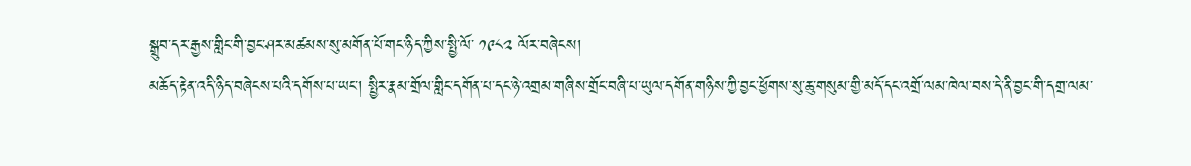སྒྲུབ་དར་རྒྱས་གླིང་གི་བྱང་ཤར་མཚམས་སུ་མགོན་པོ་གང་ཉིད་ཀྱིས་སྤྱི་ལོ་ ༡༩༨༢ ལོར་བཞེངས།
མཆོད་རྟེན་འདི་ཉིད་བཞེངས་པའི་དགོས་པ་ཡང་། སྤྱིར་རྣམ་གྲོལ་གླིང་དགོན་པ་དང་ཉེ་འགྲམ་གཞིས་གྲོང་བཞི་པ་ཡུལ་དགོན་གཉིས་ཀྱི་བྱང་ཕྱོགས་སུ་ཆུ་གསུམ་གྱི་མདོ་དང་འགྲོ་ལམ་ཁེལ་བས་དེ་ནི་བྱང་གི་དགྲ་ལམ་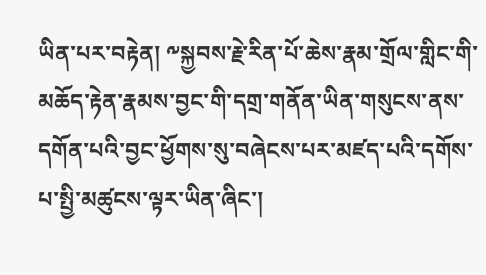ཡིན་པར་བརྟེན། ༸སྐྱབས་རྗེ་རིན་པོ་ཆེས་རྣམ་གྲོལ་གླིང་གི་མཆོད་རྟེན་རྣམས་བྱང་གི་དགྲ་གནོན་ཡིན་གསུངས་ནས་དགོན་པའི་བྱང་ཕྱོགས་སུ་བཞེངས་པར་མཛད་པའི་དགོས་པ་སྤྱི་མཚུངས་ལྟར་ཡིན་ཞིང་།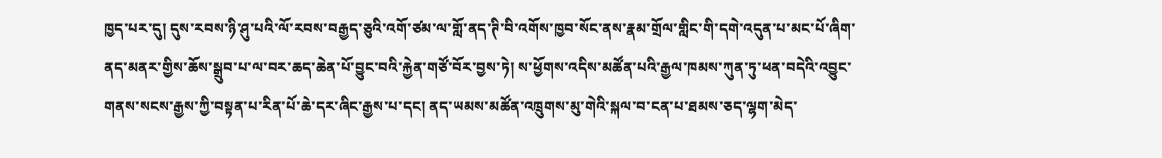ཁྱད་པར་དུ། དུས་རབས་ཉི་ཤུ་པའི་ལོ་རབས་བརྒྱད་ཅུའི་འགོ་ཙམ་ལ་གློ་ནད་ཊི་བི་འགོས་ཁྱབ་སོང་ནས་རྣམ་གྲོལ་གླིང་གི་དགེ་འདུན་པ་མང་པོ་ཞིག་ནད་མནར་གྱིས་ཆོས་སྒྲུབ་པ་ལ་བར་ཆད་ཆེན་པོ་བྱུང་བའི་རྐྱེན་གཙོ་བོར་བྱས་ཏེ། ས་ཕྱོགས་འདིས་མཚོན་པའི་རྒྱལ་ཁམས་ཀུན་ཏུ་ཕན་བདེའི་འབྱུང་གནས་སངས་རྒྱས་ཀྱི་བསྟན་པ་རིན་པོ་ཆེ་དར་ཞིང་རྒྱས་པ་དང། ནད་ཡམས་མཚོན་འཁྲུགས་མུ་གེའི་སྐལ་བ་ངན་པ་ཐམས་ཅད་ལྷག་མེད་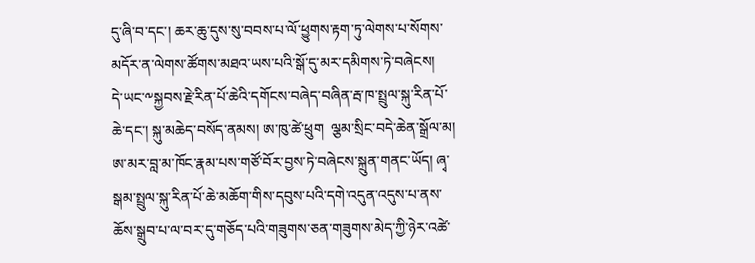དུ་ཞི་བ་དང་། ཆར་ཆུ་དུས་སུ་བབས་པ་ལོ་ཕྱུགས་རྟག་ཏུ་ལེགས་པ་སོགས་མདོར་ན་ལེགས་ཚོགས་མཐའ་ཡས་པའི་སྒོ་དུ་མར་དམིགས་ཏེ་བཞེངས།
དེ་ཡང་༸སྐྱབས་རྗེ་རིན་པོ་ཆེའི་དགོངས་བཞེད་བཞིན་རྦ་ཁ་སྤྲུལ་སྐུ་རིན་པོ་ཆེ་དང་། སྐུ་མཆེད་བསོད་ནམས། ཨ་ཁུ་ཚེ་ཕྲུག  ལྕམ་སྲིང་བདེ་ཆེན་སྒྲོལ་མ། ཨ་མར་བླ་མ་ཁོང་རྣམ་པས་གཙོ་བོར་བྱས་ཏེ་བཞེངས་སྐྲུན་གནང་ཡོད། ཞྭ་སྒམ་སྤྲུལ་སྐུ་རིན་པོ་ཆེ་མཆོག་གིས་དབུས་པའི་དགེ་འདུན་འདུས་པ་ནས་ཆོས་སྒྲུབ་པ་ལ་བར་དུ་གཅོད་པའི་གཟུགས་ཅན་གཟུགས་མེད་ཀྱི་ཉེར་འཚེ་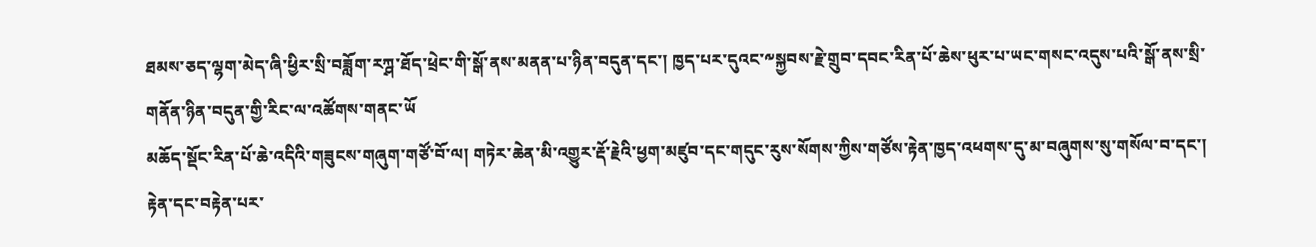ཐམས་ཅད་ལྷག་མེད་ཞི་ཕྱིར་སྲི་བཟློག་རཀྴ་ཐོད་ཕྲེང་གི་སྒོ་ནས་མནན་པ་ཉིན་བདུན་དང་། ཁྱད་པར་དུའང་༸སྐྱབས་རྗེ་གྲུབ་དབང་རིན་པོ་ཆེས་ཕུར་པ་ཡང་གསང་འདུས་པའི་སྒོ་ནས་སྲི་གནོན་ཉིན་བདུན་གྱི་རིང་ལ་འཚོགས་གནང་ཡོ
མཆོད་སྡོང་རིན་པོ་ཆེ་འདིའི་གཟུངས་གཞུག་གཙོ་བོ་ལ། གཏེར་ཆེན་མི་འགྱུར་རྡོ་རྗེའི་ཕྱག་མཛུབ་དང་གདུང་རུས་སོགས་ཀྱིས་གཙོས་རྟེན་ཁྱད་འཕགས་དུ་མ་བཞུགས་སུ་གསོལ་བ་དང་། རྟེན་དང་བརྟེན་པར་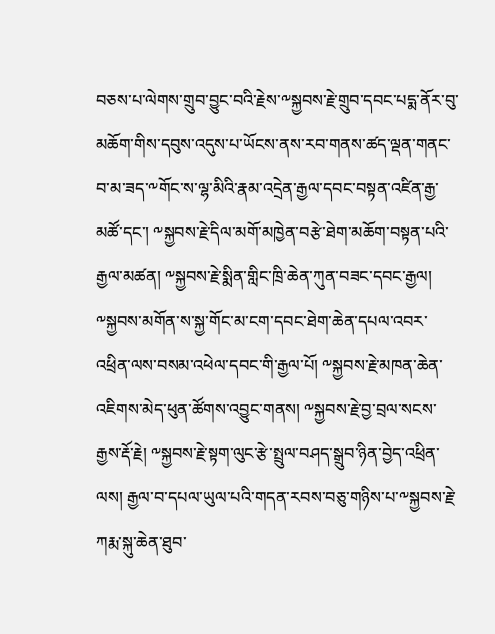བཅས་པ་ལེགས་གྲུབ་བྱུང་བའི་རྗེས་༸སྐྱབས་རྗེ་གྲུབ་དབང་པདྨ་ནོར་བུ་མཆོག་གིས་དབུས་འདུས་པ་ཡོངས་ནས་རབ་གནས་ཚད་ལྡན་གནང་བ་མ་ཟད་༸གོང་ས་ལྷ་མིའི་རྣམ་འདྲེན་རྒྱལ་དབང་བསྟན་འཛིན་རྒྱ་མཚོ་དང་། ༸སྐྱབས་རྗེ་དིལ་མགོ་མཁྱེན་བརྩེ་ཐེག་མཆོག་བསྟན་པའི་རྒྱལ་མཚན། ༸སྐྱབས་རྗེ་སྨིན་གླིང་ཁྲི་ཆེན་ཀུན་བཟང་དབང་རྒྱལ། ༸སྐྱབས་མགོན་ས་སྐྱ་གོང་མ་ངག་དབང་ཐེག་ཆེན་དཔལ་འབར་འཕྲིན་ལས་བསམ་འཕེལ་དབང་གི་རྒྱལ་པོ། ༸སྐྱབས་རྗེ་མཁན་ཆེན་འཇིགས་མེད་ཕུན་ཚོགས་འབྱུང་གནས། ༸སྐྱབས་རྗེ་བྱ་བྲལ་སངས་རྒྱས་རྡོ་རྗེ། ༸སྐྱབས་རྗེ་སྟག་ལུང་རྩེ་སྤྲུལ་བཤད་སྒྲུབ་ཉིན་བྱེད་འཕྲིན་ལས། རྒྱལ་བ་དཔལ་ཡུལ་པའི་གདན་རབས་བཅུ་གཉིས་པ་༸སྐྱབས་རྗེ་ཀརྨ་སྐུ་ཆེན་ཐུབ་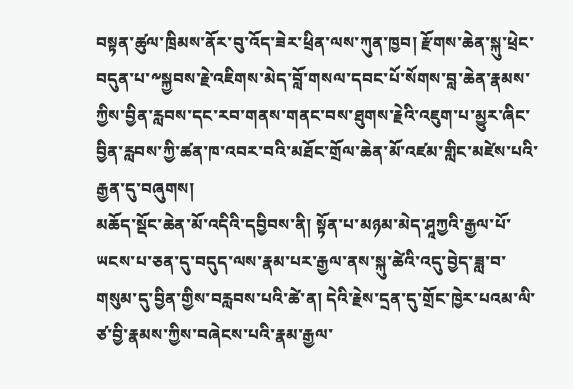བསྟན་ཚུལ་ཁྲིམས་ནོར་བུ་འོད་ཟེར་ཕྲིན་ལས་ཀུན་ཁྱབ། རྫོགས་ཆེན་སྐུ་ཕྲེང་བདུན་པ་༸སྐྱབས་རྗེ་འཇིགས་མེད་བློ་གསལ་དབང་པོ་སོགས་བླ་ཆེན་རྣམས་ཀྱིས་བྱིན་རླབས་དང་རབ་གནས་གནང་བས་ཐུགས་རྗེའི་འཇུག་པ་མྱུར་ཞིང་བྱིན་རླབས་ཀྱི་ཚན་ཁ་འབར་བའི་མཐོང་གྲོལ་ཆེན་མོ་འཛམ་གླིང་མཛེས་པའི་རྒྱན་དུ་བཞུགས།
མཆོད་སྡོང་ཆེན་མོ་འདིའི་དབྱིབས་ནི། སྟོན་པ་མཉམ་མེད་ཤཱཀྱའི་རྒྱལ་པོ་ཡངས་པ་ཅན་དུ་བདུད་ལས་རྣམ་པར་རྒྱལ་ནས་སྐུ་ཚེའི་འདུ་བྱེད་ཟླ་བ་གསུམ་དུ་བྱིན་གྱིས་བརླབས་པའི་ཚེ་ན། དེའི་རྗེས་དྲན་དུ་གྲོང་ཁྱེར་པའམ་ལི་ཙ་བྱི་རྣམས་ཀྱིས་བཞེངས་པའི་རྣམ་རྒྱལ་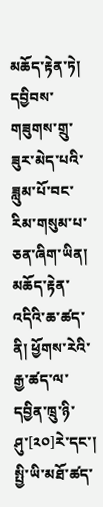མཆོད་རྟེན་ཏེ། དབྱིབས་གཟུགས་གྲུ་ཟུར་མེད་པའི་ཟླུམ་པོ་བང་རིམ་གསུམ་པ་ཅན་ཞིག་ཡིན།
མཆོད་རྟེན་འདིའི་ཆ་ཚད་ནི། ཕྱོགས་རེའི་རྒྱ་ཚད་ལ་དབྱིན་ཁྲུ་ཉི་ཤུ་[༢༠]རེ་དང་། སྤྱི་ཡི་མཐོ་ཚད་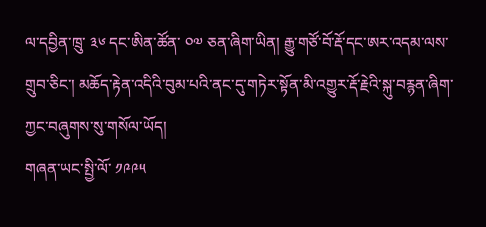ལ་དབྱིན་ཁྲུ་ ༣༦ དང་ཨིན་ཚོན་ ༠༧ ཅན་ཞིག་ཡིན། རྒྱུ་གཙོ་བོ་རྡོ་དང་ཨར་འདམ་ལས་གྲུབ་ཅིང་། མཆོད་རྟེན་འདིའི་བུམ་པའི་ནང་དུ་གཏེར་སྟོན་མི་འགྱུར་རྡོ་རྗེའི་སྐུ་བརྙན་ཞིག་ཀྱང་བཞུགས་སུ་གསོལ་ཡོད།
གཞན་ཡང་སྤྱི་ལོ་ ༡༩༩༥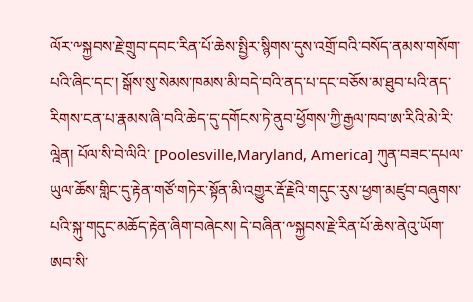ལོར་༸སྐྱབས་རྗེ་གྲུབ་དབང་རིན་པོ་ཆེས་སྤྱིར་སྙིགས་དུས་འགྲོ་བའི་བསོད་ནམས་གསོག་པའི་ཞིང་དང་། སྒོས་སུ་སེམས་ཁམས་མི་བདེ་བའི་ནད་པ་དང་བཅོས་མ་ཐུབ་པའི་ནད་རིགས་ངན་པ་རྣམས་ཞི་བའི་ཆེད་དུ་དགོངས་ཏེ་ནུབ་ཕྱོགས་ཀྱི་རྒྱལ་ཁབ་ཨ་རིའི་མེ་རི་ལྰེན། པོལ་སི་བེ་ལིའི་ [Poolesville,Maryland, America] ཀུན་བཟང་དཔལ་ཡུལ་ཆོས་གླིང་དུ་རྟེན་གཙོ་གཏེར་སྟོན་མི་འགྱུར་རྡོ་རྗེའི་གདུང་རུས་ཕྱག་མཛུབ་བཞུགས་པའི་སྐུ་གདུང་མཆོད་རྟེན་ཞིག་བཞེངས། དེ་བཞིན་༸སྐྱབས་རྗེ་རིན་པོ་ཆེས་ནེའུ་ཡོག་ཨབ་སི་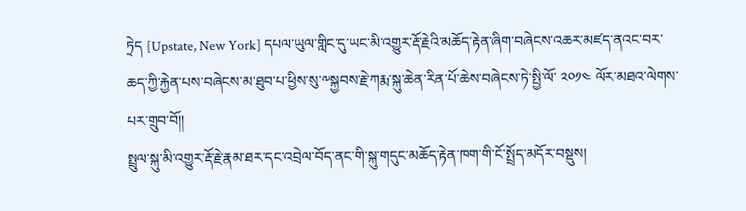ཏྲེད [Upstate, New York] དཔལ་ཡུལ་གླིང་དུ་ཡང་མི་འགྱུར་རྡོ་རྗེའི་མཆོད་རྟེན་ཞིག་བཞེངས་འཆར་མཛད་ནའང་བར་ཆད་ཀྱི་རྐྱེན་པས་བཞེངས་མ་ཐུབ་པ་ཕྱིས་སུ་༸སྐྱབས་རྗེ་ཀརྨ་སྐུ་ཆེན་རིན་པོ་ཆེས་བཞེངས་ཏེ་སྤྱི་ལོ་ ༢༠༡༤ ལོར་མཐའ་ལེགས་པར་གྲུབ་བོ།།
སྤྲུལ་སྐུ་མི་འགྱུར་རྡོ་རྗེ་རྣམ་ཐར་དང་འབྲེལ་བོད་ནང་གི་སྐུ་གདུང་མཆོད་རྟེན་ཁག་གི་ངོ་སྤྲོད་མདོར་བསྡུས།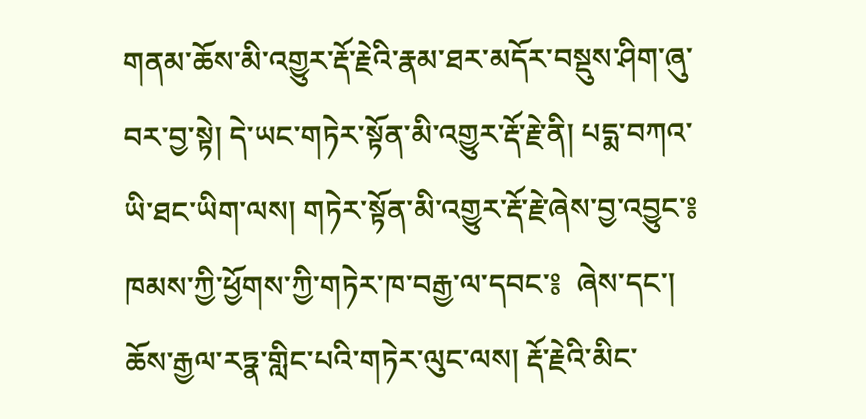གནམ་ཆོས་མི་འགྱུར་རྡོ་རྗེའི་རྣམ་ཐར་མདོར་བསྡུས་ཤིག་ཞུ་བར་བྱ་སྟེ། དེ་ཡང་གཏེར་སྟོན་མི་འགྱུར་རྡོ་རྗེ་ནི། པདྨ་བཀའ་ཡི་ཐང་ཡིག་ལས། གཏེར་སྟོན་མི་འགྱུར་རྡོ་རྗེ་ཞེས་བྱ་འབྱུང་༔ ཁམས་ཀྱི་ཕྱོགས་ཀྱི་གཏེར་ཁ་བརྒྱ་ལ་དབང་༔  ཞེས་དང་། ཆོས་རྒྱལ་རཏྣ་གླིང་པའི་གཏེར་ལུང་ལས། རྡོ་རྗེའི་མིང་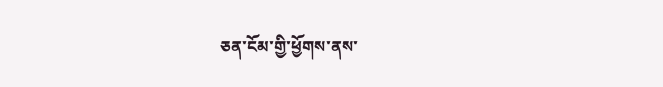ཅན་ངོམ་གྱི་ཕྱོགས་ནས་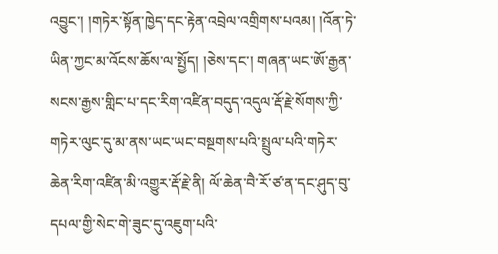འབྱུང་། །གཏེར་སྟོན་ཁྱེད་དང་རྟེན་འབྲེལ་འགྲིགས་པའམ། །འོན་ཏེ་ཡིན་ཀྱང་མ་འོངས་ཆོས་ལ་སྤྱོད། །ཅེས་དང་། གཞན་ཡང་ཨོ་རྒྱན་སངས་རྒྱས་གླིང་པ་དང་རིག་འཛིན་བདུད་འདུལ་རྡོ་རྗེ་སོགས་ཀྱི་གཏེར་ལུང་དུ་མ་ནས་ཡང་ཡང་བསྔགས་པའི་སྤྲུལ་པའི་གཏེར་ཆེན་རིག་འཛིན་མི་འགྱུར་རྡོ་རྗེ་ནི། ལོ་ཆེན་བཻ་རོ་ཙ་ན་དང་ཤུད་བུ་དཔལ་གྱི་སེང་གེ་ཟུང་དུ་འཇུག་པའི་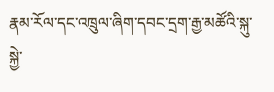རྣམ་རོལ་དང་འཁྲུལ་ཞིག་དབང་དྲག་རྒྱ་མཚོའི་སྐུ་སྐྱེ་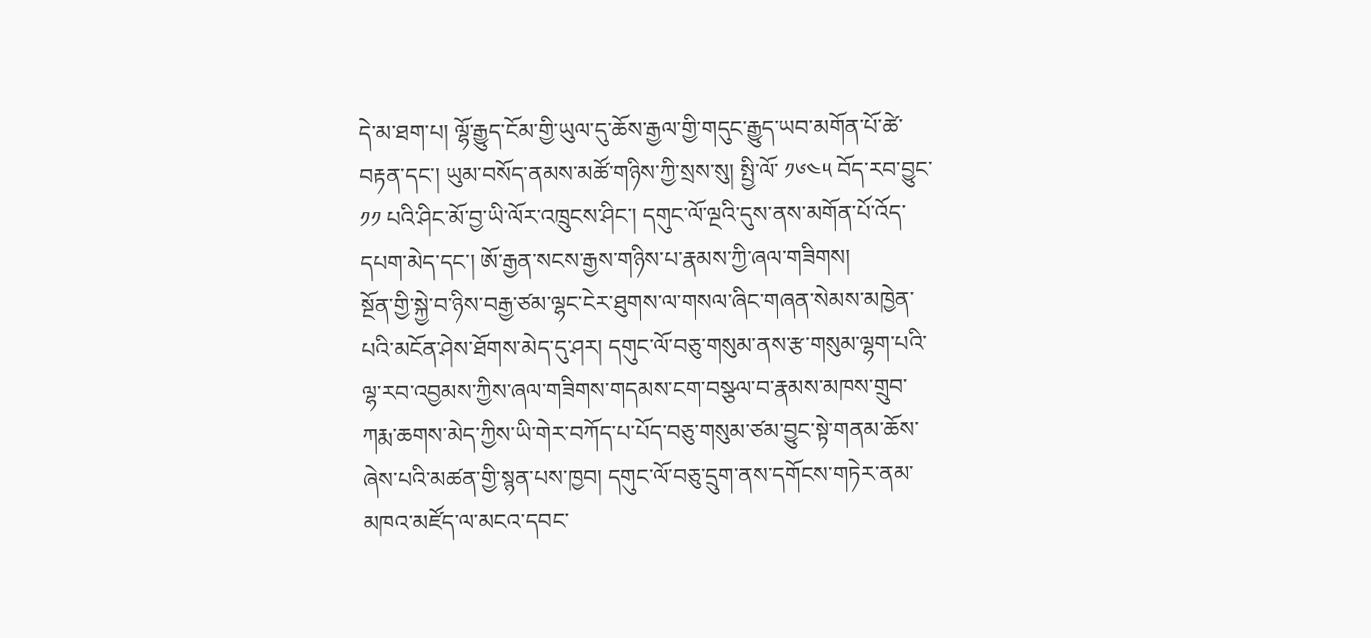དེ་མ་ཐག་པ། ལྷོ་རྒྱུད་ངོམ་གྱི་ཡུལ་དུ་ཆོས་རྒྱལ་གྱི་གདུང་རྒྱུད་ཡབ་མགོན་པོ་ཚེ་བརྟན་དང་། ཡུམ་བསོད་ནམས་མཚོ་གཉིས་ཀྱི་སྲས་སུ། སྤྱི་ལོ་ ༡༦༤༥ བོད་རབ་བྱུང་ ༡༡ པའི་ཤིང་མོ་བྱ་ཡི་ལོར་འཁྲུངས་ཤིང་། དགུང་ལོ་ལྔའི་དུས་ནས་མགོན་པོ་འོད་དཔག་མེད་དང་། ཨོ་རྒྱན་སངས་རྒྱས་གཉིས་པ་རྣམས་ཀྱི་ཞལ་གཟིགས།
སྔོན་གྱི་སྐྱེ་བ་ཉིས་བརྒྱ་ཙམ་ལྷང་ངེར་ཐུགས་ལ་གསལ་ཞིང་གཞན་སེམས་མཁྱེན་པའི་མངོན་ཤེས་ཐོགས་མེད་དུ་ཤར། དགུང་ལོ་བཅུ་གསུམ་ནས་རྩ་གསུམ་ལྷག་པའི་ལྷ་རབ་འབྱམས་ཀྱིས་ཞལ་གཟིགས་གདམས་ངག་བསྩལ་བ་རྣམས་མཁས་གྲུབ་ཀརྨ་ཆགས་མེད་ཀྱིས་ཡི་གེར་བཀོད་པ་པོད་བཅུ་གསུམ་ཙམ་བྱུང་སྟེ་གནམ་ཆོས་ཞེས་པའི་མཚན་གྱི་སྙན་པས་ཁྱབ། དགུང་ལོ་བཅུ་དྲུག་ནས་དགོངས་གཏེར་ནམ་མཁའ་མཛོད་ལ་མངའ་དབང་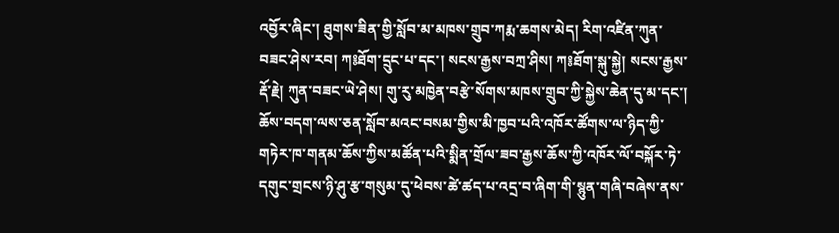འབྱོར་ཞིང་། ཐུགས་ཟིན་གྱི་སློབ་མ་མཁས་གྲུབ་ཀརྨ་ཆགས་མེད། རིག་འཛིན་ཀུན་བཟང་ཤེས་རབ། ཀ༔ཐོག་དྲུང་པ་དང་། སངས་རྒྱས་བཀྲ་ཤིས། ཀ༔ཐོག་སྐུ་སྐྱེ། སངས་རྒྱས་རྡོ་རྗེ། ཀུན་བཟང་ཡེ་ཤེས། གུ་རུ་མཁྱེན་བརྩེ་སོགས་མཁས་གྲུབ་ཀྱི་སྐྱེས་ཆེན་དུ་མ་དང་། ཆོས་བདག་ལས་ཅན་སློབ་མའང་བསམ་གྱིས་མི་ཁྱབ་པའི་འཁོར་ཚོགས་ལ་ཉིད་ཀྱི་གཏེར་ཁ་གནམ་ཆོས་ཀྱིས་མཚོན་པའི་སྨིན་གྲོལ་ཟབ་རྒྱས་ཆོས་ཀྱི་འཁོར་ལོ་བསྐོར་ཏེ་དགུང་གྲངས་ཉི་ཤུ་རྩ་གསུམ་དུ་ཕེབས་ཚེ་ཚད་པ་འདྲ་བ་ཞིག་གི་སྙུན་གཞི་བཞེས་ནས་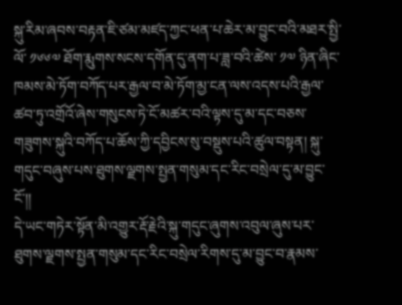སྐུ་རིམ་ཞབས་བརྟན་ཇི་ཙམ་མཛད་ཀྱང་ཕན་པ་ཆེར་མ་བྱུང་བའི་མཐར་སྤྱི་ལོ་ ༡༦༦༧ ཐོག་རྨུགས་སངས་དགོན་དུ་ནག་པ་ཟླ་བའི་ཚེས་ ༡༧ ཉིན་ཞིང་ཁམས་མེ་ཏོག་བཀོད་པར་རྒྱལ་བ་མེ་ཏོག་མྱ་ངན་ལས་འདས་པའི་རྒྱལ་ཚབ་ཏུ་འགྲོའོ་ཞེས་གསུངས་ཏེ་ངོ་མཚར་བའི་ལྟས་དུ་མ་དང་བཅས་གཟུགས་སྐུའི་བཀོད་པ་ཆོས་ཀྱི་དབྱིངས་སུ་བསྡུས་པའི་ཚུལ་བསྟན། སྐུ་གདུང་བཞུས་པས་ཐུགས་ལྗགས་སྤྱན་གསུམ་དང་རིང་བསྲེལ་དུ་མ་བྱུང་ངོ་།།
དེ་ཡང་གཏེར་སྟོན་མི་འགྱུར་རྡོ་རྗེའི་སྐུ་གདུང་ཞུགས་འབུལ་ཞུས་པར་ཐུགས་ལྗགས་སྤྱན་གསུམ་དང་རིང་བསྲེལ་རིགས་དུ་མ་བྱུང་བ་རྣམས་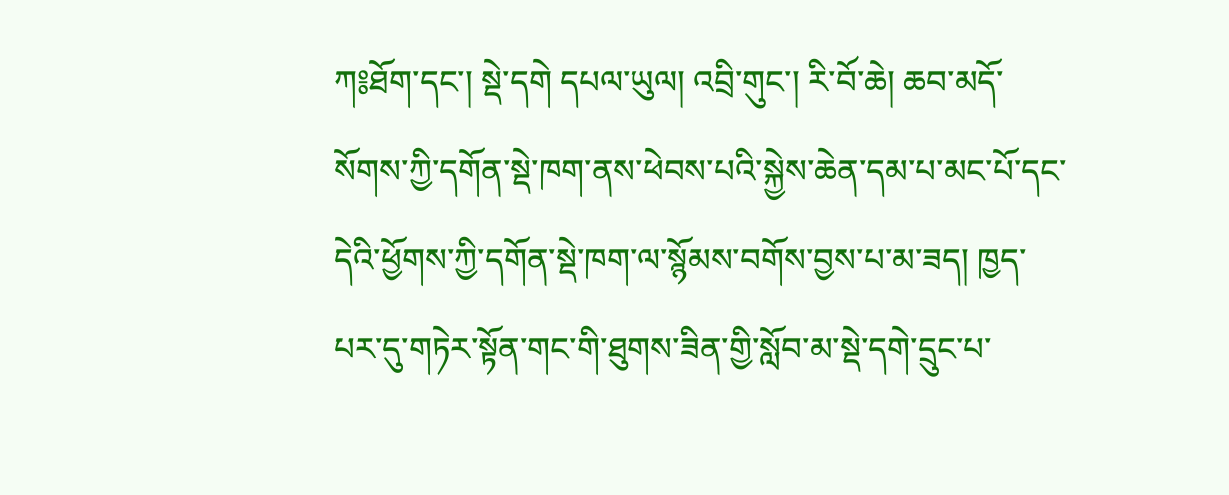ཀ༔ཐོག་དང་། སྡེ་དགེ དཔལ་ཡུལ། འབྲི་གུང་། རི་བོ་ཆེ། ཆབ་མདོ་སོགས་ཀྱི་དགོན་སྡེ་ཁག་ནས་ཕེབས་པའི་སྐྱེས་ཆེན་དམ་པ་མང་པོ་དང་དེའི་ཕྱོགས་ཀྱི་དགོན་སྡེ་ཁག་ལ་སྙོམས་བགོས་བྱས་པ་མ་ཟད། ཁྱད་པར་དུ་གཏེར་སྟོན་གང་གི་ཐུགས་ཟིན་གྱི་སློབ་མ་སྡེ་དགེ་དྲུང་པ་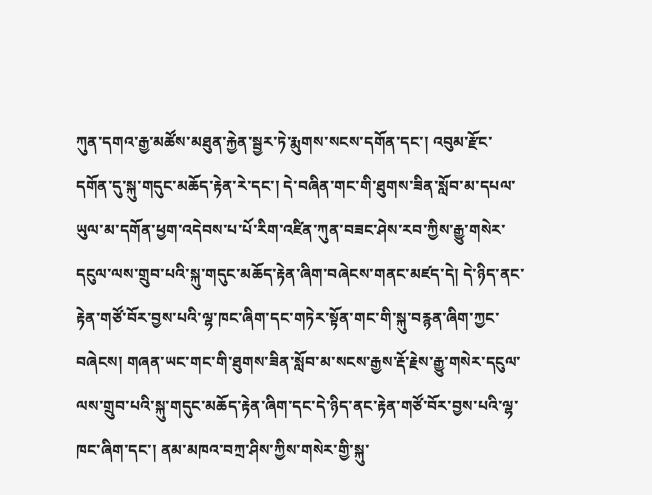ཀུན་དགའ་རྒྱ་མཚོས་མཐུན་རྐྱེན་སྦྱར་ཏེ་རྨུགས་སངས་དགོན་དང་། འབུམ་རྫོང་དགོན་དུ་སྐུ་གདུང་མཆོད་རྟེན་རེ་དང་། དེ་བཞིན་གང་གི་ཐུགས་ཟིན་སློབ་མ་དཔལ་ཡུལ་མ་དགོན་ཕྱག་འདེབས་པ་པོ་རིག་འཛིན་ཀུན་བཟང་ཤེས་རབ་ཀྱིས་རྒྱུ་གསེར་དངུལ་ལས་གྲུབ་པའི་སྐུ་གདུང་མཆོད་རྟེན་ཞིག་བཞེངས་གནང་མཛད་དེ། དེ་ཉིད་ནང་རྟེན་གཙོ་བོར་བྱས་པའི་ལྷ་ཁང་ཞིག་དང་གཏེར་སྟོན་གང་གི་སྐུ་བརྙན་ཞིག་ཀྱང་བཞེངས། གཞན་ཡང་གང་གི་ཐུགས་ཟིན་སློབ་མ་སངས་རྒྱས་རྡོ་རྗེས་རྒྱུ་གསེར་དངུལ་ལས་གྲུབ་པའི་སྐུ་གདུང་མཆོད་རྟེན་ཞིག་དང་དེ་ཉིད་ནང་རྟེན་གཙོ་བོར་བྱས་པའི་ལྷ་ཁང་ཞིག་དང་། ནམ་མཁའ་བཀྲ་ཤིས་ཀྱིས་གསེར་གྱི་སྐུ་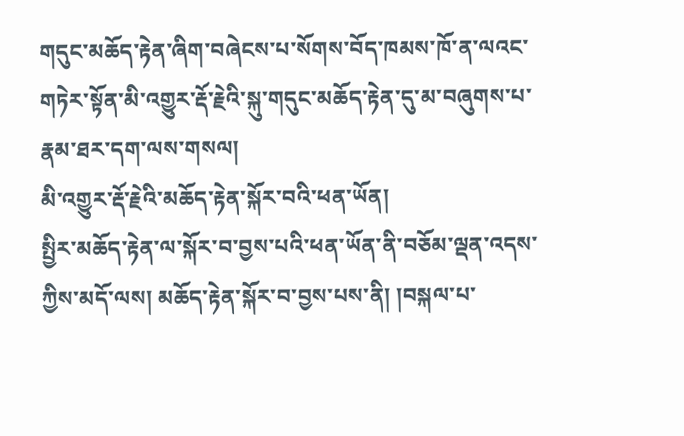གདུང་མཆོད་རྟེན་ཞིག་བཞེངས་པ་སོགས་བོད་ཁམས་ཁོ་ན་ལའང་གཏེར་སྟོན་མི་འགྱུར་རྡོ་རྗེའི་སྐུ་གདུང་མཆོད་རྟེན་དུ་མ་བཞུགས་པ་རྣམ་ཐར་དག་ལས་གསལ།
མི་འགྱུར་རྡོ་རྗེའི་མཆོད་རྟེན་སྐོར་བའི་ཕན་ཡོན།
སྤྱིར་མཆོད་རྟེན་ལ་སྐོར་བ་བྱས་པའི་ཕན་ཡོན་ནི་བཅོམ་ལྡན་འདས་ཀྱིས་མདོ་ལས། མཆོད་རྟེན་སྐོར་བ་བྱས་པས་ནི། །བསྐལ་པ་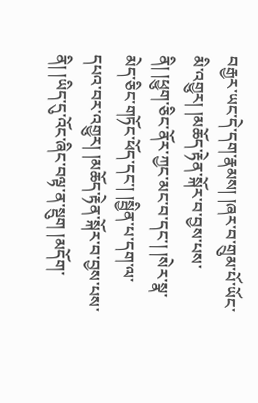བརྒྱར་ཡང་དེ་དག་རྣམས། །ཞར་བ་གྲུམ་པོ་ཡོང་མི་འགྱུར། །མཆོད་རྟེན་སྐོར་བ་བྱས་པས་ནི། །ཕྱུག་ཅིང་ནོར་ཀྱང་མང་བ་དང་། །སེར་སྣ་མེད་ཅིང་གཏོང་ཕོད་དང་། །སྦྱིན་པ་དག་ལ་དཔའ་བར་འགྱུར། །མཆོད་རྟེན་སྐོར་བ་བྱས་པས་ནི། །ཡིད་དུ་འོང་ཞིང་བལྟ་ན་སྡུག །མདོག་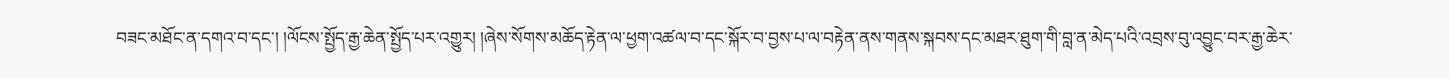བཟང་མཐོང་ན་དགའ་བ་དང་། །ལོངས་སྤྱོད་རྒྱ་ཆེན་སྤྱོད་པར་འགྱུར། །ཞེས་སོགས་མཆོད་རྟེན་ལ་ཕྱག་འཚལ་བ་དང་སྐོར་བ་བྱས་པ་ལ་བརྟེན་ནས་གནས་སྐབས་དང་མཐར་ཐུག་གི་བླ་ན་མེད་པའི་འབྲས་བུ་འབྱུང་བར་རྒྱ་ཆེར་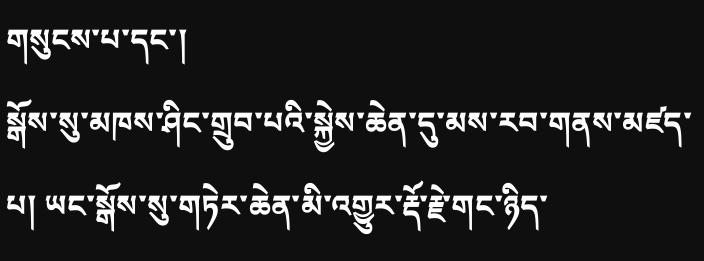གསུངས་པ་དང་།
སྒོས་སུ་མཁས་ཤིང་གྲུབ་པའི་སྐྱེས་ཆེན་དུ་མས་རབ་གནས་མཛད་པ། ཡང་སྒོས་སུ་གཏེར་ཆེན་མི་འགྱུར་རྡོ་རྗེ་གང་ཉིད་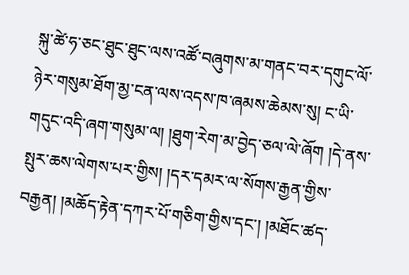སྐུ་ཚེ་ཧ་ཅང་ཐུང་ཐུང་ལས་འཚོ་བཞུགས་མ་གནང་བར་དགུང་ལོ་ཉེར་གསུམ་ཐོག་མྱ་ངན་ལས་འདས་ཁ་ཞམས་ཆེམས་སུ། ང་ཡི་གདུང་འདི་ཞག་གསུམ་ལ། །ཐུག་རེག་མ་བྱེད་ཅལ་ལེ་ཞོག །དེ་ནས་སྤུར་ཆས་ལེགས་པར་གྱིས། །དར་དམར་ལ་སོགས་རྒྱན་གྱིས་བརྒྱན། །མཆོད་རྟེན་དཀར་པོ་གཅིག་གྱིས་དང་། །མཐོང་ཚད་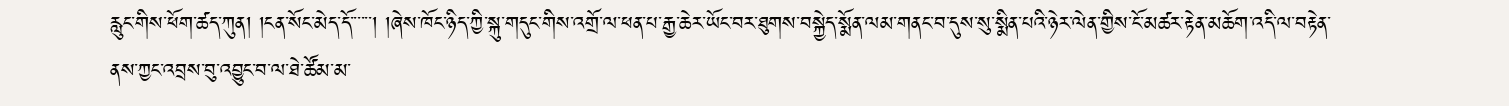རླུང་གིས་ཕོག་ཚད་ཀུན། །ངན་སོང་མེད་དོ་་་་་་། །ཞེས་ཁོང་ཉིད་ཀྱི་སྐུ་གདུང་གིས་འགྲོ་ལ་ཕན་པ་རྒྱ་ཆེར་ཡོང་བར་ཐུགས་བསྐྱེད་སྨོན་ལམ་གནང་བ་དུས་སུ་སྨིན་པའི་ཉེར་ལེན་གྱིས་ངོ་མཚར་རྟེན་མཆོག་འདི་ལ་བརྟེན་ནས་ཀྱང་འབྲས་བུ་འབྱུང་བ་ལ་ཐེ་ཚོམ་མ་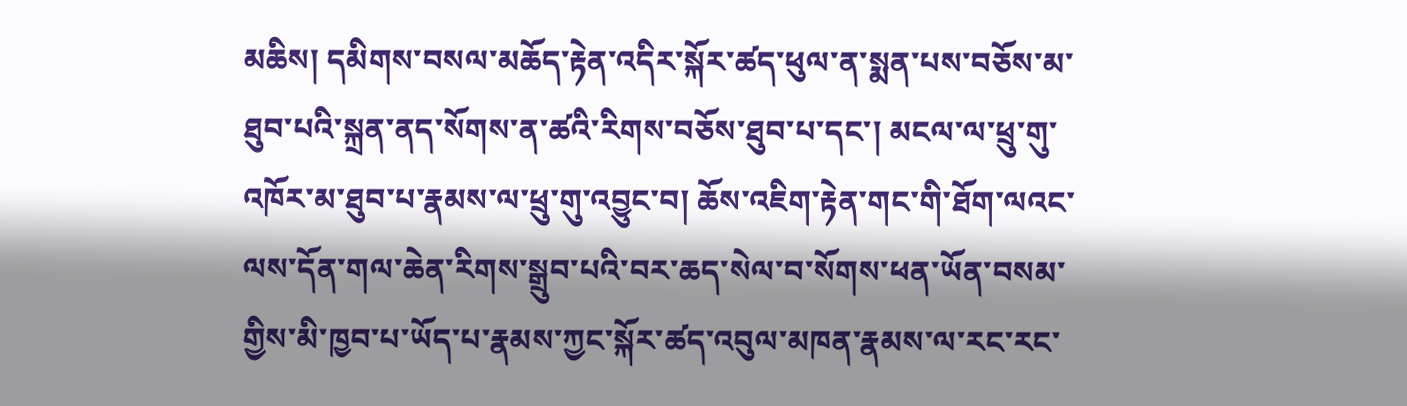མཆིས། དམིགས་བསལ་མཆོད་རྟེན་འདིར་སྐོར་ཚད་ཕུལ་ན་སྨན་པས་བཅོས་མ་ཐུབ་པའི་སྐྲན་ནད་སོགས་ན་ཚའི་རིགས་བཅོས་ཐུབ་པ་དང་། མངལ་ལ་ཕྲུ་གུ་འཁོར་མ་ཐུབ་པ་རྣམས་ལ་ཕྲུ་གུ་འབྱུང་བ། ཆོས་འཇིག་རྟེན་གང་གི་ཐོག་ལའང་ལས་དོན་གལ་ཆེན་རིགས་སྒྲུབ་པའི་བར་ཆད་སེལ་བ་སོགས་ཕན་ཡོན་བསམ་གྱིས་མི་ཁྱབ་པ་ཡོད་པ་རྣམས་ཀྱང་སྐོར་ཚད་འབུལ་མཁན་རྣམས་ལ་རང་རང་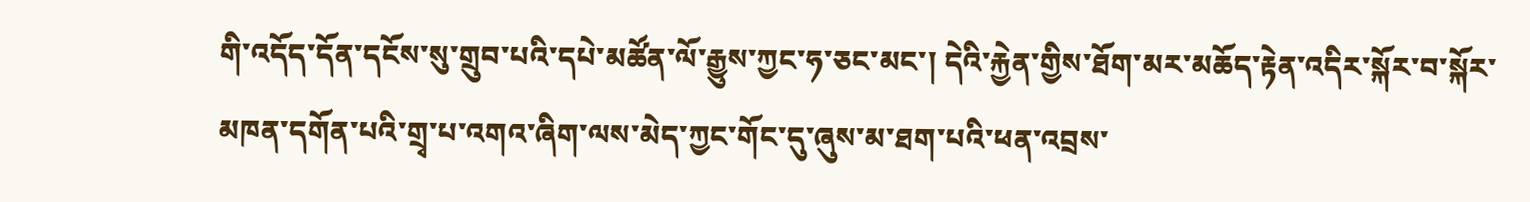གི་འདོད་དོན་དངོས་སུ་གྲུབ་པའི་དཔེ་མཚོན་ལོ་རྒྱུས་ཀྱང་ཧ་ཅང་མང་། དེའི་རྐྱེན་གྱིས་ཐོག་མར་མཆོད་རྟེན་འདིར་སྐོར་བ་སྐོར་མཁན་དགོན་པའི་གྲྭ་པ་འགའ་ཞིག་ལས་མེད་ཀྱང་གོང་དུ་ཞུས་མ་ཐག་པའི་ཕན་འབྲས་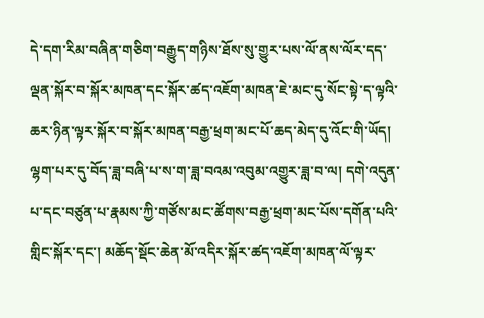དེ་དག་རིམ་བཞིན་གཅིག་བརྒྱུད་གཉིས་ཐོས་སུ་གྱུར་པས་ལོ་ནས་ལོར་དད་ལྡན་སྐོར་བ་སྐོར་མཁན་དང་སྐོར་ཚད་འཇོག་མཁན་ཇེ་མང་དུ་སོང་སྟེ་ད་ལྟའི་ཆར་ཉིན་ལྟར་སྐོར་བ་སྐོར་མཁན་བརྒྱ་ཕྲག་མང་པོ་ཆད་མེད་དུ་འོང་གི་ཡོད། ལྷག་པར་དུ་བོད་ཟླ་བཞི་པ་ས་ག་ཟླ་བའམ་འབུམ་འགྱུར་ཟླ་བ་ལ། དགེ་འདུན་པ་དང་བཙུན་པ་རྣམས་ཀྱི་གཙོས་མང་ཚོགས་བརྒྱ་ཕྲག་མང་པོས་དགོན་པའི་གླིང་སྐོར་དང་། མཆོད་སྡོང་ཆེན་མོ་འདིར་སྐོར་ཚད་འཇོག་མཁན་ལོ་ལྟར་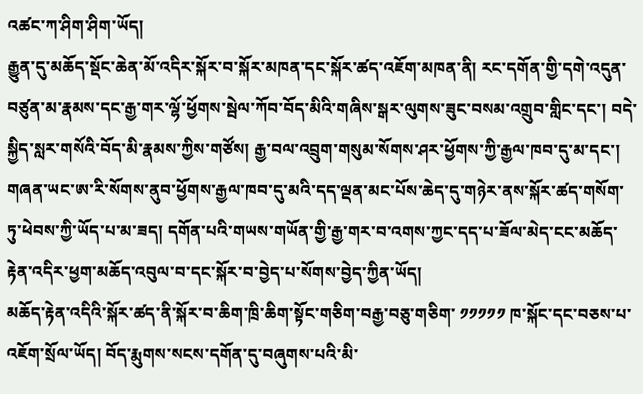འཚང་ཀ་ཤིག་ཤིག་ཡོད།
རྒྱུན་དུ་མཆོད་སྡོང་ཆེན་མོ་འདིར་སྐོར་བ་སྐོར་མཁན་དང་སྐོར་ཚད་འཇོག་མཁན་ནི། རང་དགོན་གྱི་དགེ་འདུན་བཙུན་མ་རྣམས་དང་རྒྱ་གར་ལྷོ་ཕྱོགས་སྦེལ་ཀོབ་བོད་མིའི་གཞིས་སྒར་ལུགས་ཟུང་བསམ་འགྲུབ་གླིང་དང་། བདེ་སྐྱིད་སླར་གསོའི་བོད་མི་རྣམས་ཀྱིས་གཙོས། རྒྱ་བལ་འབྲུག་གསུམ་སོགས་ཤར་ཕྱོགས་ཀྱི་རྒྱལ་ཁབ་དུ་མ་དང་། གཞན་ཡང་ཨ་རི་སོགས་ནུབ་ཕྱོགས་རྒྱལ་ཁབ་དུ་མའི་དད་ལྡན་མང་པོས་ཆེད་དུ་གཉེར་ནས་སྐོར་ཚད་གསོག་ཏུ་ཕེབས་ཀྱི་ཡོད་པ་མ་ཟད། དགོན་པའི་གཡས་གཡོན་གྱི་རྒྱ་གར་བ་འགས་ཀྱང་དད་པ་ཟོལ་མེད་ངང་མཆོད་རྟེན་འདིར་ཕྱག་མཆོད་འབུལ་བ་དང་སྐོར་བ་བྱེད་པ་སོགས་བྱེད་ཀྱིན་ཡོད།
མཆོད་རྟེན་འདིའི་སྐོར་ཚད་ནི་སྐོར་བ་ཆིག་ཁྲི་ཆིག་སྟོང་གཅིག་བརྒྱ་བཅུ་གཅིག་ ༡༡༡༡༡ ཁ་སྐོང་དང་བཅས་པ་འཇོག་སྲོལ་ཡོད། བོད་རྨུགས་སངས་དགོན་དུ་བཞུགས་པའི་མི་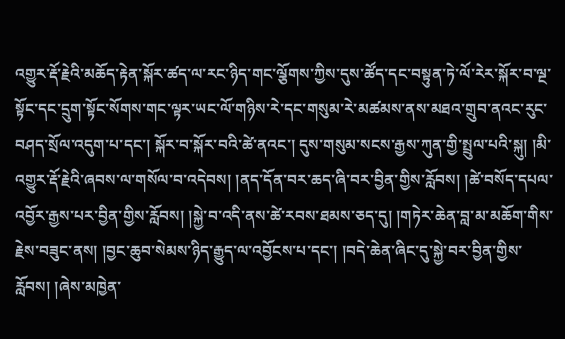འགྱུར་རྡོ་རྗེའི་མཆོད་རྟེན་སྐོར་ཚད་ལ་རང་ཉིད་གང་ལྕོགས་ཀྱིས་དུས་ཚོད་དང་བསྟུན་ཏེ་ལོ་རེར་སྐོར་བ་ལྔ་སྟོང་དང་དྲུག་སྟོང་སོགས་གང་ལྟར་ཡང་ལོ་གཉིས་རེ་དང་གསུམ་རེ་མཚམས་ནས་མཐའ་གྲུབ་ནའང་རུང་བཤད་སྲོལ་འདུག་པ་དང་། སྐོར་བ་སྐོར་བའི་ཚེ་ནའང་། དུས་གསུམ་སངས་རྒྱས་ཀུན་གྱི་སྤྲུལ་པའི་སྐུ། །མི་འགྱུར་རྡོ་རྗེའི་ཞབས་ལ་གསོལ་བ་འདེབས། །ནད་དོན་བར་ཆད་ཞི་བར་བྱིན་གྱིས་རློབས། །ཚེ་བསོད་དཔལ་འབྱོར་རྒྱས་པར་བྱིན་གྱིས་རློབས། །སྐྱེ་བ་འདི་ནས་ཚེ་རབས་ཐམས་ཅད་དུ། །གཏེར་ཆེན་བླ་མ་མཆོག་གིས་རྗེས་བཟུང་ནས། །བྱང་ཆུབ་སེམས་ཉིད་རྒྱུད་ལ་འབྱོངས་པ་དང་། །བདེ་ཆེན་ཞིང་དུ་སྐྱེ་བར་བྱིན་གྱིས་རློབས། །ཞེས་མཁྱེན་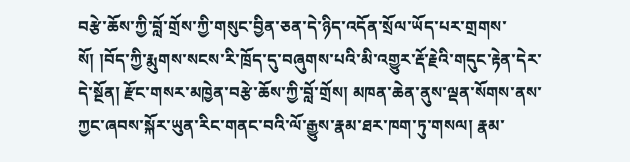བརྩེ་ཆོས་ཀྱི་བློ་གྲོས་ཀྱི་གསུང་བྱིན་ཅན་དེ་ཉིད་འདོན་སྲོལ་ཡོད་པར་གྲགས་སོ། །བོད་ཀྱི་རྨུགས་སངས་རི་ཁྲོད་དུ་བཞུགས་པའི་མི་འགྱུར་རྡོ་རྗེའི་གདུང་རྟེན་དེར་དེ་སྔོན། རྫོང་གསར་མཁྱེན་བརྩེ་ཆོས་ཀྱི་བློ་གྲོས། མཁན་ཆེན་ནུས་ལྡན་སོགས་ནས་ཀྱང་ཞབས་སྐོར་ཡུན་རིང་གནང་བའི་ལོ་རྒྱུས་རྣམ་ཐར་ཁག་ཏུ་གསལ། རྣམ་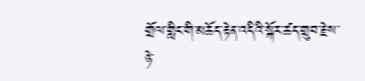གྲོལ་གླིང་གི་མཆོད་རྟེན་འདིའི་སྐོར་ཚད་གྲུབ་རྗེས་ཉེ་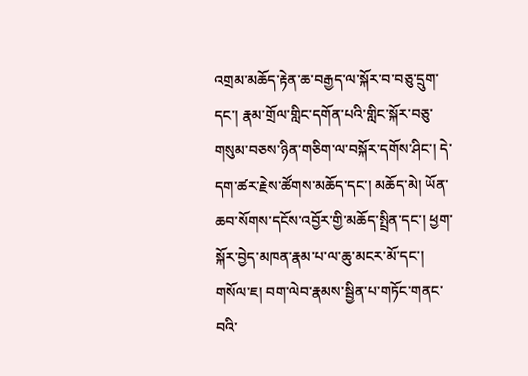འགྲམ་མཆོད་རྟེན་ཆ་བརྒྱད་ལ་སྐོར་བ་བཅུ་དྲུག་དང་། རྣམ་གྲོལ་གླིང་དགོན་པའི་གླིང་སྐོར་བཅུ་གསུམ་བཅས་ཉིན་གཅིག་ལ་བསྐོར་དགོས་ཤིང་། དེ་དག་ཚར་རྗེས་ཚོགས་མཆོད་དང་། མཆོད་མེ། ཡོན་ཆབ་སོགས་དངོས་འབྱོར་གྱི་མཆོད་སྤྲིན་དང་། ཕྱག་སྐོར་བྱེད་མཁན་རྣམ་པ་ལ་ཆུ་མངར་མོ་དང་། གསོལ་ཇ། བག་ལེབ་རྣམས་སྦྱིན་པ་གཏོང་གནང་བའི་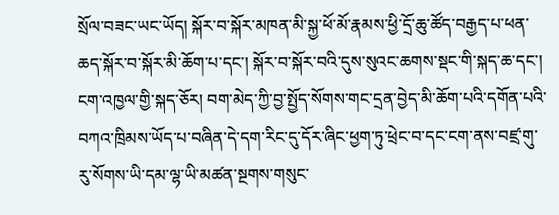སྲོལ་བཟང་ཡང་ཡོད། སྐོར་བ་སྐོར་མཁན་མི་སྐྱ་ཕོ་མོ་རྣམས་ཕྱི་དྲོ་ཆུ་ཚོད་བརྒྱད་པ་ཕན་ཆད་སྐོར་བ་སྐོར་མི་ཆོག་པ་དང་། སྐོར་བ་སྐོར་བའི་དུས་སུའང་ཆགས་སྡང་གི་སྐད་ཆ་དང་། ངག་འཁྱལ་གྱི་སྐད་ཅོར། བག་མེད་ཀྱི་བྱ་སྤྱོད་སོགས་གང་དྲན་བྱེད་མི་ཆོག་པའི་དགོན་པའི་བཀའ་ཁྲིམས་ཡོད་པ་བཞིན་དེ་དག་རིང་དུ་དོར་ཞིང་ཕྱག་ཏུ་ཕྲེང་བ་དང་ངག་ནས་བཛྲ་གུ་རུ་སོགས་ཡི་དམ་ལྷ་ཡི་མཚན་སྔགས་གསུང་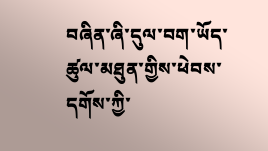བཞིན་ཞི་དུལ་བག་ཡོད་ཚུལ་མཐུན་གྱིས་ཕེབས་དགོས་ཀྱི་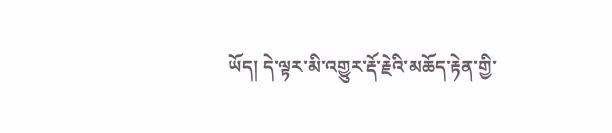ཡོད། དེ་ལྟར་མི་འགྱུར་རྡོ་རྗེའི་མཆོད་རྟེན་གྱི་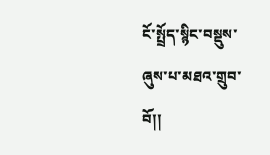ངོ་སྤྲོད་སྙིང་བསྡུས་ཞུས་པ་མཐའ་གྲུབ་བོ།།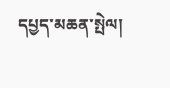དཔྱད་མཆན་སྤེལ།